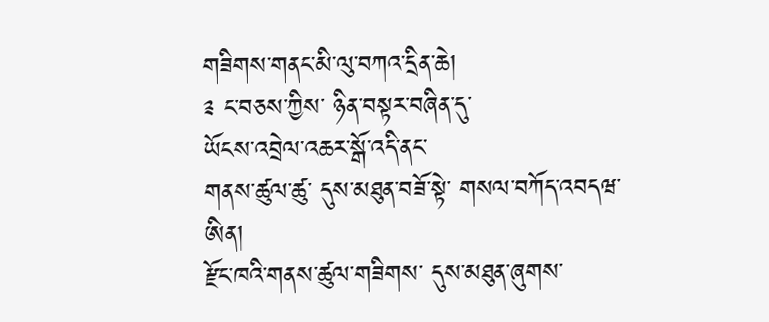གཟིགས་གནང་མི་ལུ་བཀའ་དྲིན་ཆེ།
༉ ང་བཅས་ཀྱིས་ ཉིན་བསྟར་བཞིན་དུ་
ཡོངས་འབྲེལ་འཆར་སྒོ་འདི་ནང་
གནས་ཚུལ་ཚུ་ དུས་མཐུན་བཟོ་སྟེ་ གསལ་བཀོད་འབདཝ་ཨིན།
རྫོང་ཁའི་གནས་ཚུལ་གཟིགས་ དུས་མཐུན་ཞུགས་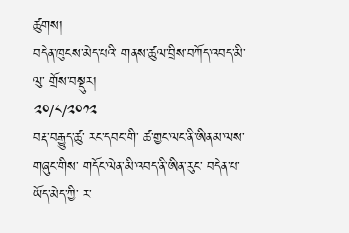ཚུགས།
བདེན་ཁུངས་མེད་པའི་ གནས་ཚུལ་བྲིས་བཀོད་འབད་མི་ལུ་ གྲོས་བསྡུར།
༢༠/༨/༢༠༡༢
བརྡ་བརྒྱུད་ཚུ་ རང་དབང་གི་ ཚ་གྱང་ལང་ནི་ཨིནམ་ལས་ གཞུང་གིས་ གདོང་ལེན་མི་འབད་ནི་ཨིན་རུང་ བདེན་པ་ཡོད་མེད་ཀྱི་ ར་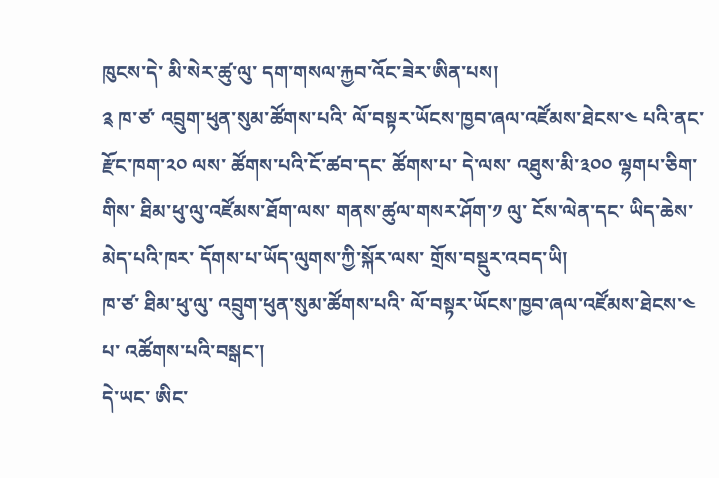ཁུངས་དེ་ མི་སེར་ཚུ་ལུ་ དག་གསལ་རྐྱབ་འོང་ཟེར་ཨིན་པས།
༉ ཁ་ཙ་ འབྲུག་ཕུན་སུམ་ཚོགས་པའི་ ལོ་བསྟར་ཡོངས་ཁྱབ་ཞལ་འཛོམས་ཐེངས་༤ པའི་ནང་ རྫོང་ཁག་༢༠ ལས་ ཚོགས་པའི་ངོ་ཚབ་དང་ ཚོགས་པ་ དེ་ལས་ འཐུས་མི་༣༠༠ ལྷགཔ་ཅིག་གིས་ ཐིམ་ཕུ་ལུ་འཛོམས་ཐོག་ལས་ གནས་ཚུལ་གསར་ཤོག་༡ ལུ་ ངོས་ལེན་དང་ ཡིད་ཆེས་མེད་པའི་ཁར་ དོགས་པ་ཡོད་ལུགས་ཀྱི་སྐོར་ལས་ གྲོས་བསྡུར་འབད་ཡི།
ཁ་ཙ་ ཐིམ་ཕུ་ལུ་ འབྲུག་ཕུན་སུམ་ཚོགས་པའི་ ལོ་བསྟར་ཡོངས་ཁྱབ་ཞལ་འཛོམས་ཐེངས་༤ པ་ འཚོགས་པའི་བསྒང་།
དེ་ཡང་ ཨིང་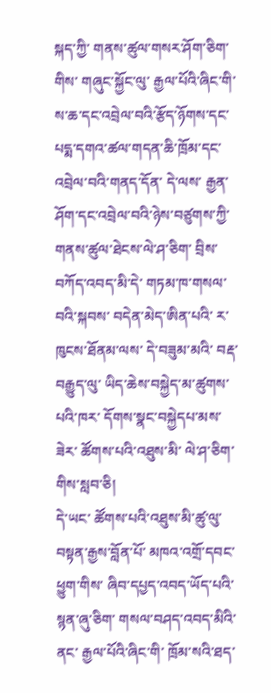སྐད་ཀྱི་ གནས་ཚུལ་གསར་ཤོག་ཅིག་གིས་ གཞུང་སྐྱོང་ལུ་ རྒྱལ་པོའི་ཞིང་གི་ ས་ཆ་དང་འབྲེལ་བའི་རྩོད་ཉོགས་དང་ པདྨ་དགའ་ཚལ་གདན་ཆི་ཁྲོམ་དང་འབྲེལ་བའི་གནད་དོན་ དེ་ལས་ རྒྱན་ཤོག་དང་འབྲེལ་བའི་ཉེས་བཙུགས་ཀྱི་ གནས་ཚུལ་ཐེངས་ལེ་ཤ་ཅིག་ བྲིས་བཀོད་འབད་མི་དེ་ གཏམ་ཁ་གསལ་བའི་སྐབས་ བདེན་མེད་ཨིན་པའི་ ར་ཁུངས་ཐོནམ་ལས་ དེ་བཟུམ་མའི་ བརྡ་བརྒྱུད་ལུ་ ཡིད་ཆེས་བསྐྱེད་མ་ཚུགས་པའི་ཁར་ དོགས་སྣང་བསྐྱེདཔ་མས་ཟེར་ ཚོགས་པའི་འཐུས་མི་ ལེ་ཤ་ཅིག་གིས་སླབ་ཅི།
དེ་ཡང་ ཚོགས་པའི་འཐུས་མི་ཚུ་ལུ་ བསྟན་རྒྱས་བློན་པོ་ མཁའ་འགྲོ་དབང་ཕྱུག་གིས་ ཞིབ་དཔྱད་འབད་ཡོད་པའི་སྙན་ཞུ་ཅིག་ གསལ་བཤད་འབད་མིའི་ནང་ རྒྱལ་པོའི་ཞིང་གི་ ཁྲོམ་སའི་ཐད་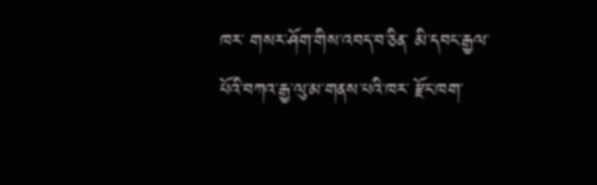ཁར་ གསར་ཤོག་གིས་འབད་བ་ཅིན་ མི་དབང་རྒྱལ་པོའི་བཀའ་རྒྱ་ལུ་མ་གནས་པའི་ཁར་ རྫོང་ཁག་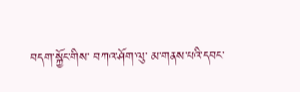བདག་སྐྱོང་གིས་ བཀའ་ཤོག་ལུ་ མ་གནས་པའི་དབང་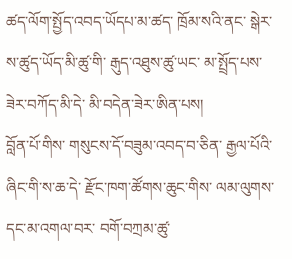ཚད་ལོག་སྤྱོད་འབད་ཡོདཔ་མ་ཚད་ ཁྲོམ་སའི་ནང་ སྒེར་ས་ཚུད་ཡོད་མི་ཚུ་གི་ རྒུད་འཐུས་ཚུ་ཡང་ མ་སྤྲོད་པས་ཟེར་བཀོད་མི་དེ་ མི་བདེན་ཟེར་ཨིན་པས།
བློན་པོ་གིས་ གསུངས་དོ་བཟུམ་འབད་བ་ཅིན་ རྒྱལ་པོའི་ཞིང་གི་ས་ཆ་དེ་ རྫོང་ཁག་ཚོགས་ཆུང་གིས་ ལམ་ལུགས་དང་མ་འགལ་བར་ བགོ་བཀྲམ་ཚུ་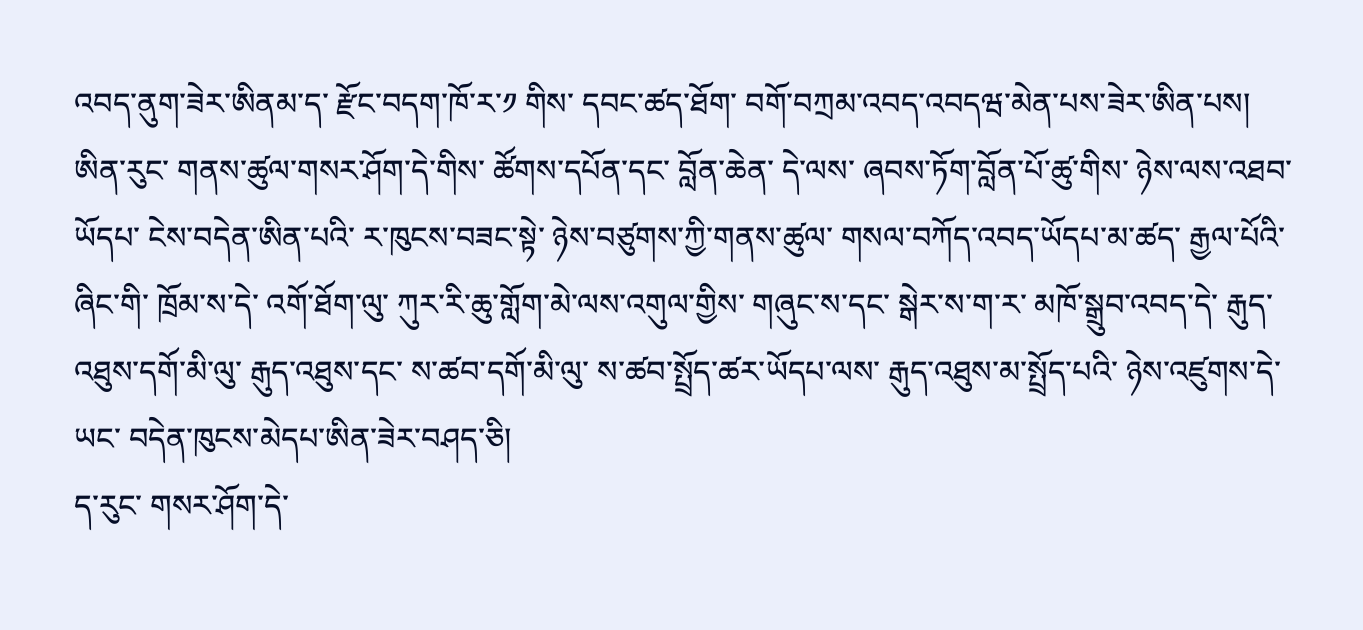འབད་ནུག་ཟེར་ཨིནམ་ད་ རྫོང་བདག་ཁོ་ར་༡ གིས་ དབང་ཚད་ཐོག་ བགོ་བཀྲམ་འབད་འབདཝ་མེན་པས་ཟེར་ཨིན་པས།
ཨིན་རུང་ གནས་ཚུལ་གསར་ཤོག་དེ་གིས་ ཚོགས་དཔོན་དང་ བློན་ཆེན་ དེ་ལས་ ཞབས་ཏོག་བློན་པོ་ཚུ་གིས་ ཉེས་ལས་འཐབ་ཡོདཔ་ ངེས་བདེན་ཨིན་པའི་ ར་ཁུངས་བཟང་སྟེ་ ཉེས་བཙུགས་ཀྱི་གནས་ཚུལ་ གསལ་བཀོད་འབད་ཡོདཔ་མ་ཚད་ རྒྱལ་པོའི་ཞིང་གི་ ཁྲོམ་ས་དེ་ འགོ་ཐོག་ལུ་ ཀུར་རི་ཆུ་གློག་མེ་ལས་འགུལ་གྱིས་ གཞུང་ས་དང་ སྒེར་ས་ག་ར་ མཁོ་སྒྲུབ་འབད་དེ་ རྒུད་འཐུས་དགོ་མི་ལུ་ རྒུད་འཐུས་དང་ ས་ཚབ་དགོ་མི་ལུ་ ས་ཚབ་སྤྲོད་ཚར་ཡོདཔ་ལས་ རྒུད་འཐུས་མ་སྤྲོད་པའི་ ཉེས་འཛུགས་དེ་ཡང་ བདེན་ཁུངས་མེདཔ་ཨིན་ཟེར་བཤད་ཅི།
ད་རུང་ གསར་ཤོག་དེ་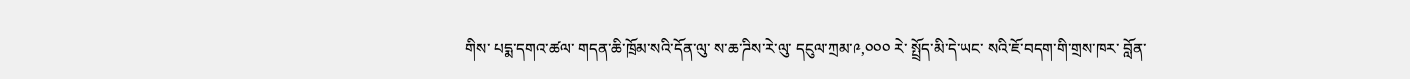གིས་ པདྨ་དགའ་ཚལ་ གདན་ཆི་ཁྲོམ་སའི་དོན་ལུ་ ས་ཆ་ཌིས་རེ་ལུ་ དངུལ་ཀྲམ་༩,༠༠༠ རེ་ སྤྲོད་མི་དེ་ཡང་ སའི་ཇོ་བདག་གི་གྲས་ཁར་ བློན་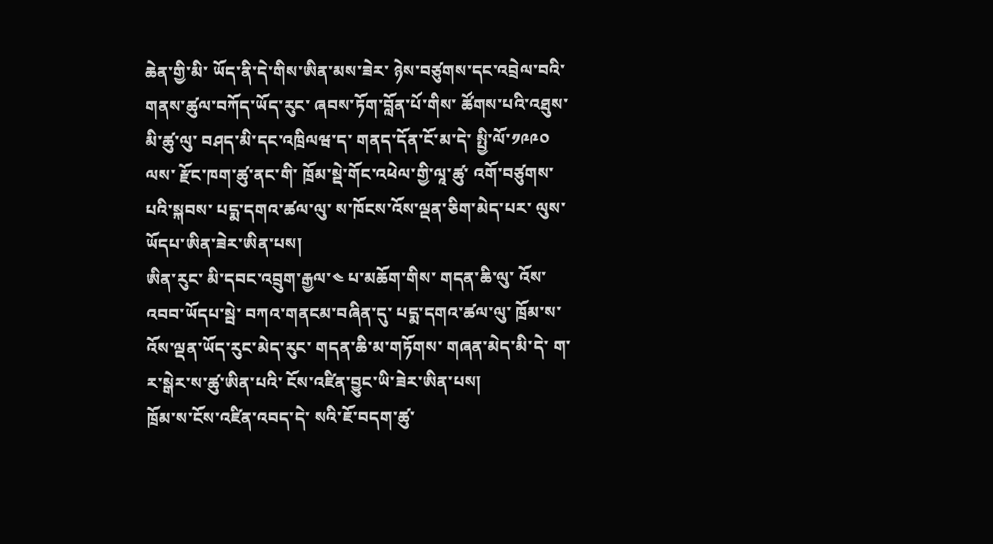ཆེན་གྱི་མི་ ཡོད་ནི་དེ་གིས་ཨིན་མས་ཟེར་ ཉེས་བཙུགས་དང་འབྲེལ་བའི་ གནས་ཚུལ་བཀོད་ཡོད་རུང་ ཞབས་ཏོག་བློན་པོ་གིས་ ཚོགས་པའི་འཐུས་མི་ཚུ་ལུ་ བཤད་མི་དང་འཁྲིལཝ་ད་ གནད་དོན་ངོ་མ་དེ་ སྤྱི་ལོ་༡༩༩༠ ལས་ རྫོང་ཁག་ཚུ་ནང་གི་ ཁྲོམ་སྡེ་གོང་འཕེལ་གྱི་ལཱ་ཚུ་ འགོ་བཙུགས་པའི་སྐབས་ པདྨ་དགའ་ཚལ་ལུ་ ས་ཁོངས་འོས་ལྡན་ཅིག་མེད་པར་ ལུས་ཡོདཔ་ཨིན་ཟེར་ཨིན་པས།
ཨིན་རུང་ མི་དབང་འབྲུག་རྒྱལ་༤ པ་མཆོག་གིས་ གདན་ཆི་ལུ་ འོས་འབབ་ཡོདཔ་སྦེ་ བཀའ་གནངམ་བཞིན་དུ་ པདྨ་དགའ་ཚལ་ལུ་ ཁྲོམ་ས་འོས་ལྡན་ཡོད་རུང་མེད་རུང་ གདན་ཆི་མ་གཏོགས་ གཞན་མེད་མི་དེ་ ག་ར་སྒེར་ས་ཚུ་ཨིན་པའི་ ངོས་འཛིན་བྱུང་ཡི་ཟེར་ཨིན་པས།
ཁྲོམ་ས་ངོས་འཛིན་འབད་དེ་ སའི་ཇོ་བདག་ཚུ་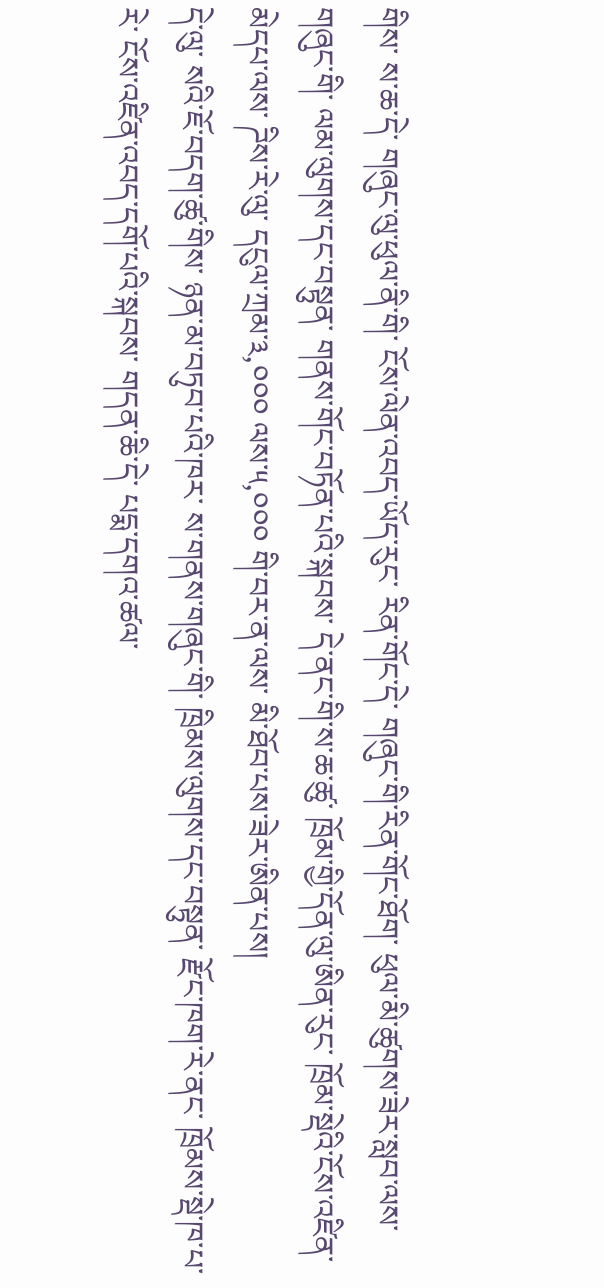གིས་ ས་ཆ་དེ་ གཞུང་ལུ་ཕུལ་ནི་གི་ ངོས་ལེན་འབད་ཡོད་རུང་ རིན་གོང་དེ་ གཞུང་གི་རིན་གོང་ཐོག་ ཕུལ་མི་ཚུགས་ཟེར་སླབ་ལས་ གཞུང་གི་ ལམ་ལུགས་དང་བསྟུན་ གནས་གོང་བཏོན་པའི་སྐབས་ དེ་ནང་གི་ས་ཆ་ཚུ་ ཁྲོམ་གྱི་དོན་ལུ་ཨིན་རུང་ ཁྲོམ་སྡེའི་ངོས་འཛིན་མེདཔ་ལས་ ཌིས་རེ་ལུ་ དངུལ་ཀྲམ་༣,༠༠༠ ལས་༥,༠༠༠ གི་བར་ན་ལས་ མི་ཐོབ་པས་ཟེར་ཨིན་པས།
དེ་ལུ་ སའི་ཇོ་བདག་ཚུ་གིས་ ཉན་མ་བཏུབ་པའི་ཁར་ ས་གནས་གཞུང་གི་ ཁྲིམས་ལུགས་དང་བསྟུན་ རྫོང་ཁག་རེ་ནང་ ཁྲོམས་སྡེ་ཁ་པ་རེ་ ངོས་འཛིན་འབད་དགོ་པའི་སྐབས་ གདན་ཆི་དེ་ པདྨ་དགའ་ཚལ་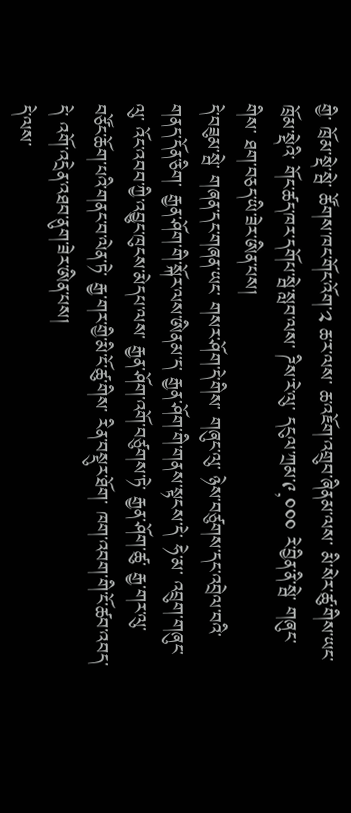གྱི་ ཁྲོམ་སྡེ་སྦེ་ ཚོགས་ཁང་གོང་འོག་༢ ཆ་ར་ལས་ ཆ་འཇོག་འགྲུབ་ཞིནམ་ལས་ མི་སེར་ཚུ་གིས་ཡང་ ཁྲོམ་སྡེའི་ གོང་ཚད་ཁར་དགོཔ་སྦེ་སླབ་ལས་ ཌིས་རེ་ལུ་ དངུལ་ཀྲམ་༩,༠༠༠ རེ་བྱིན་ནི་སྦེ་ གཞུང་གིས་ ཐག་བཅད་ཡི་ཟེར་ཨིན་པས།
དེ་བཟུམ་སྦེ་ གཞན་དང་གཞན་ཡང་ གསར་ཤོག་དེ་གིས་ གཞུང་ལུ་ ཉེས་བཙུགས་དང་འབྲེལ་བའི་གནད་དོན་ཅིག་ རྒྱན་ཤོག་གི་སྐོར་ལས་ཨིནམ་ད་ རྒྱན་ཤོག་གི་གནས་སྟངས་དེ་ ཧེ་མ་ འབྲུག་གཞུང་ལུ་ འོང་འབབ་ཀྱི་འབྱུང་ཁུངས་མེདཔ་ལས་ རྒྱན་ཤོག་འགོ་བཙུགས་ཏེ་ རྒྱན་ཤོག་ཚུ་ རྒྱ་གར་ལུ་ བཙོང་ཆོག་པའི་གནང་བ་ལེན་ཏེ་ རྒྱ་གར་གྱི་མི་ངོ་ཚུ་གིས་ རིན་བསྡུར་ཐོག་ ཁག་འབག་གི་ངོ་ཚབ་འབད་དེ་ འགོ་འདྲེན་འཐབ་ནུག་ཟེར་ཨིན་པས།
དེ་ལས་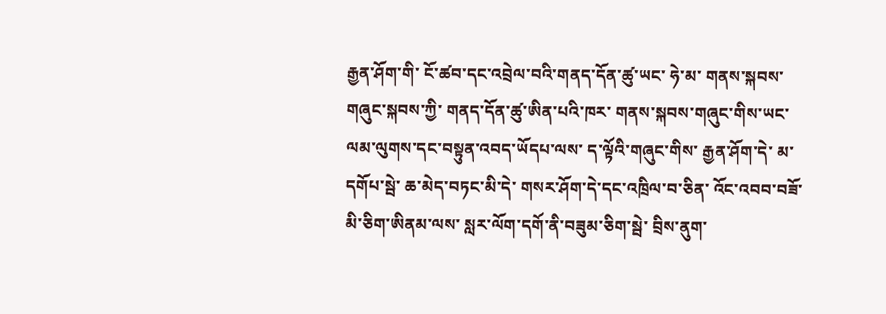རྒྱན་ཤོག་གི་ ངོ་ཚབ་དང་འབྲེལ་བའི་གནད་དོན་ཚུ་ཡང་ ཧེ་མ་ གནས་སྐབས་གཞུང་སྐབས་ཀྱི་ གནད་དོན་ཚུ་ཨིན་པའི་ཁར་ གནས་སྐབས་གཞུང་གིས་ཡང་ ལམ་ལུགས་དང་བསྟུན་འབད་ཡོདཔ་ལས་ ད་ལྟོའི་གཞུང་གིས་ རྒྱན་ཤོག་དེ་ མ་དགོཔ་སྦེ་ ཆ་མེད་བཏང་མི་དེ་ གསར་ཤོག་དེ་དང་འཁྲིལ་བ་ཅིན་ འོང་འབབ་བཟོ་མི་ཅིག་ཨིནམ་ལས་ སླར་ལོག་དགོ་ནི་བཟུམ་ཅིག་སྦེ་ བྲིས་ནུག་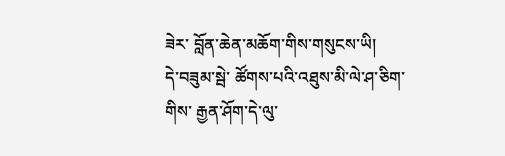ཟེར་ བློན་ཆེན་མཆོག་གིས་གསུངས་ཡི།
དེ་བཟུམ་སྦེ་ ཚོགས་པའི་འཐུས་མི་ལེ་ཤ་ཅིག་གིས་ རྒྱན་ཤོག་དེ་ལུ་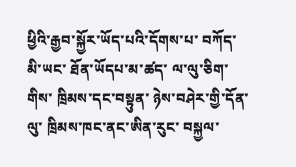ཕྱིའི་རྒྱབ་སྐྱོར་ཡོད་པའི་དོགས་པ་ བཀོད་མི་ཡང་ ཐོན་ཡོདཔ་མ་ཚད་ ལ་ལུ་ཅིག་གིས་ ཁྲིམས་དང་བསྟུན་ ཉེས་བཤེར་གྱི་དོན་ལུ་ ཁྲིམས་ཁང་ནང་ཨིན་རུང་ བསྐྱལ་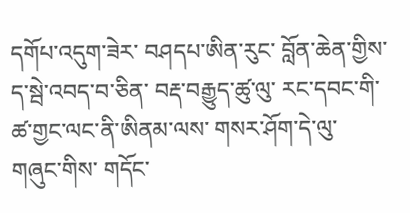དགོཔ་འདུག་ཟེར་ བཤདཔ་ཨིན་རུང་ བློན་ཆེན་གྱིས་ ད་སྦེ་འབད་བ་ཅིན་ བརྡ་བརྒྱུད་ཚུ་ལུ་ རང་དབང་གི་ ཚ་གྱང་ལང་ནི་ཨིནམ་ལས་ གསར་ཤོག་དེ་ལུ་ གཞུང་གིས་ གདོང་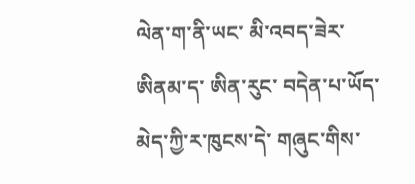ལེན་ག་ནི་ཡང་ མི་འབད་ཟེར་ཨིནམ་ད་ ཨིན་རུང་ བདེན་པ་ཡོད་མེད་ཀྱི་ར་ཁུངས་དེ་ གཞུང་གིས་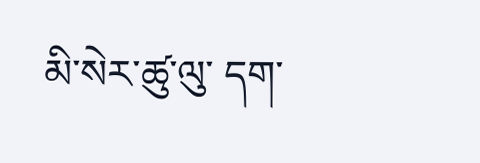མི་སེར་ཚུ་ལུ་ དག་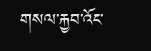གསལ་རྐྱབ་འོང་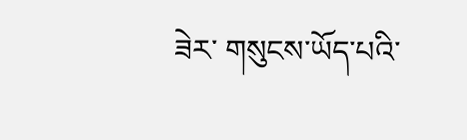ཟེར་ གསུངས་ཡོད་པའི་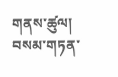གནས་ཚུལ།
བསམ་གཏན་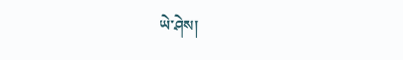ཡེ་ཤེས།